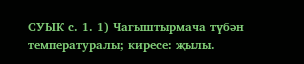СУЫК с. 1. 1) Чагыштырмача түбән температуралы; киресе: җылы.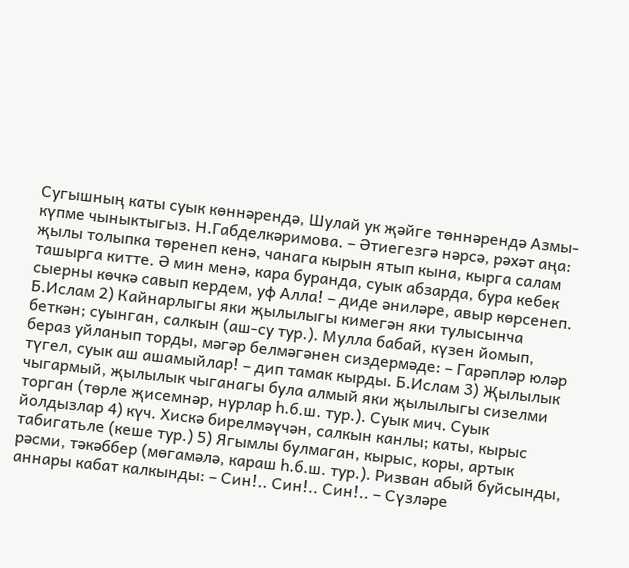Сугышның каты суык көннәрендә, Шулай ук җәйге төннәрендә Азмы-күпме чыныктыгыз. Н.Габделкәримова. – Әтиегезгә нәрсә, рәхәт аңа: җылы толыпка төренеп кенә, чанага кырын ятып кына, кырга салам ташырга китте. Ә мин менә, кара буранда, суык абзарда, бура кебек сыерны көчкә савып кердем, уф Алла! – диде әниләре, авыр көрсенеп. Б.Ислам 2) Кайнарлыгы яки җылылыгы кимегән яки тулысынча беткән; суынган, салкын (аш-су тур.). Мулла бабай, күзен йомып, бераз уйланып торды, мәгәр белмәгәнен сиздермәде: – Гарәпләр юләр түгел, суык аш ашамыйлар! – дип тамак кырды. Б.Ислам 3) Җылылык чыгармый, җылылык чыганагы була алмый яки җылылыгы сизелми торган (төрле җисемнәр, нурлар һ.б.ш. тур.). Суык мич. Суык йолдызлар 4) күч. Хискә бирелмәүчән, салкын канлы; каты, кырыс табигатьле (кеше тур.) 5) Ягымлы булмаган, кырыс, коры, артык рәсми, тәкәббер (мөгамәлә, караш һ.б.ш. тур.). Ризван абый буйсынды, аннары кабат калкынды: – Син!.. Син!.. Син!.. – Сүзләре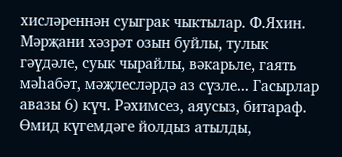хисләреннән суыграк чыктылар. Ф.Яхин. Мәрҗани хәзрәт озын буйлы, тулык гәүдәле, суык чырайлы, вәкарьле, гаять мәһабәт, мәҗлесләрдә аз сүзле... Гасырлар авазы 6) күч. Рәхимсез, аяусыз, битараф. Өмид күгемдәге йолдыз атылды,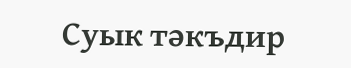Суык тәкъдир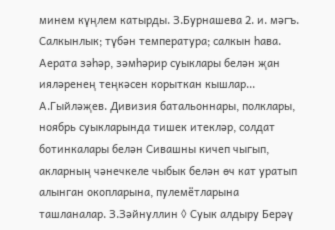минем күңлем катырды. З.Бурнашева 2. и. мәгъ. Салкынлык; түбән температура; салкын һава. Аерата зәһәр, зәмһәрир суыклары белән җан ияләренең теңкәсен корыткан кышлар... А.Гыйләҗев. Дивизия батальоннары, полклары, ноябрь суыкларында тишек итекләр, солдат ботинкалары белән Сивашны кичеп чыгып, акларның чәнечкеле чыбык белән өч кат уратып алынган окопларына, пулемётларына ташланалар. З.Зәйнуллин ◊ Суык алдыру Берәү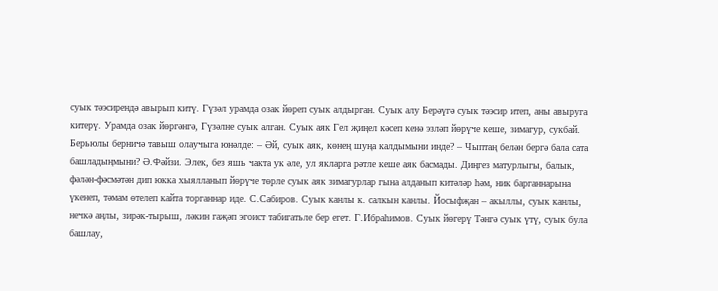суык тәэсирендә авырып китү. Гүзәл урамда озак йөреп суык алдырган. Суык алу Берәүгә суык тәэсир итеп, аны авыруга китерү. Урамда озак йөргәнгә, Гүзәлне суык алган. Суык аяк Гел җиӊел кәсеп кенә эзләп йөрүче кеше, зимагур, сукбай. Берьюлы берничә тавыш олаучыга юнәлде: – Әй, суык аяк, көнең шуңа калдымыни инде? – Чыптаң белән бергә бала сата башладыңмыни? Ә.Фәйзи. Элек, без яшь чакта ук әле, ул якларга рәтле кеше аяк басмады. Диңгез матурлыгы, балык, фәлән-фәсмәтән дип юкка хыялланып йөрүче төрле суык аяк зимагурлар гына алданып китәләр һәм, ник барганнарына үкенеп, тәмам өтелеп кайта торганнар иде. С.Сабиров. Суык канлы к. салкын канлы. Йосыфҗан – акыллы, суык канлы, нечкә аңлы, зирәк-тырыш, ләкин гаҗәп эгоист табигатьле бер егет. Г.Ибраһимов. Суык йөгерү Тәнгә суык үтү, суык була башлау,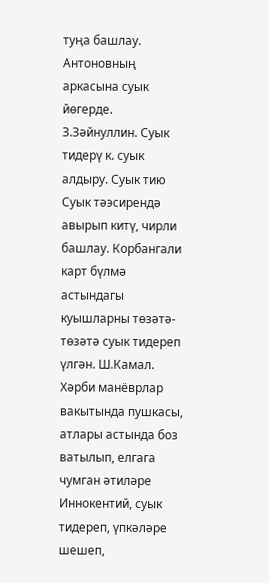туңа башлау. Антоновның аркасына суык йөгерде. З.Зәйнуллин. Суык тидерү к. суык алдыру. Суык тию Суык тәэсирендә авырып китү, чирли башлау. Корбангали карт бүлмә астындагы куышларны төзәтә-төзәтә суык тидереп үлгән. Ш.Камал. Хәрби манёврлар вакытында пушкасы, атлары астында боз ватылып, елгага чумган әтиләре Иннокентий, суык тидереп, үпкәләре шешеп,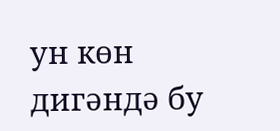ун көн дигәндә бу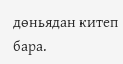дөньядан китеп бара.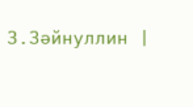З.Зәйнуллин |